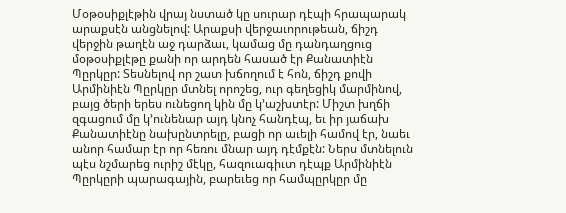Մօթօսիքլէթին վրայ նստած կը սուրար դէպի հրապարակ արաքսէն անցնելով: Արաքսի վերջաւորութեան, ճիշդ վերջին թաղէն աջ դարձաւ, կամաց մը դանդաղցուց մօթօսիքլէթը քանի որ արդեն հասած էր Քանատիէն Պըրկըր: Տեսնելով որ շատ խճողում է հոն, ճիշդ քովի Արմինիէն Պըրկըր մտնել որոշեց, ուր գեղեցիկ մարմինով, բայց ծերի երես ունեցող կին մը կ’աշխտէր: Միշտ խղճի զգացում մը կ’ունենար այդ կնոչ հանդէպ, եւ իր յաճախ Քանատիէնը նախընտրելը, բացի որ աւելի համով էր, նաեւ անոր համար էր որ հեռու մնար այդ դէմքէն: Ներս մտնելուն պէս նշմարեց ուրիշ մէկը, հազուագիւտ դէպք Արմինիէն Պըրկըրի պարագային, բարեւեց որ համպըրկըր մը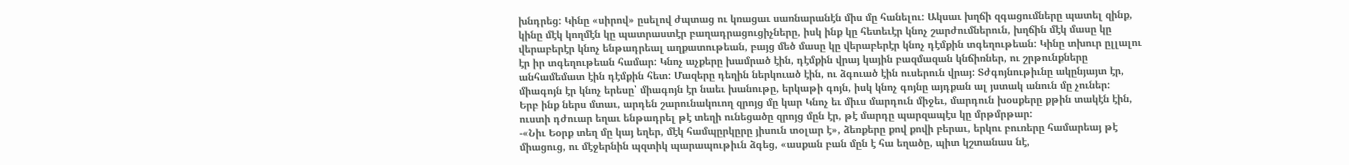խնդրեց: Կինը «սիրով» ըսելով ժպտաց ու կռացաւ սառնարանէն միս մը հանելու: Ակսաւ խղճի զգացումները պատել զինք, կինը մէկ կողմէն կը պատրաստէր բաղադրացուցիչները, իսկ ինք կը հետեւէր կնոչ շարժումներուն, խղճին մէկ մասը կը վերաբերէր կնոչ ենթադրեալ աղքատութեան, բայց մեծ մասը կը վերաբերէր կնոչ դէմքին տգեղութեան: Կինը տխուր ըլլալու էր իր տգեղութեան համար: Կնոչ աչքերը խամրած էին, դէմքին վրայ կային բազմազան կնճիռներ, ու շրթունքները անհամեմատ էին դէմքին հետ: Մազերը դեղին ներկուած էին, ու ձգուած էին ուսերուն վրայ: Տժգոյնութիւնը ակընյայտ էր, միագոյն էր կնոչ երեսը՝ միագոյն էր նաեւ խանութը, երկաթի գոյն, իսկ կնոչ գոյնը այդքան ալ յստակ անուն մը չուներ:
Երբ ինք ներս մտաւ, արդեն շարունակուող զրոյց մը կար Կնոչ եւ միւս մարդուն միջեւ, մարդուն խօսքերը քթին տակէն էին, ուստի դժուար եղաւ ենթադրել թէ տեղի ունեցածը զրոյց մըն էր, թէ մարդը պարզապէս կը մրթմրթար:
-«Նիւ Եօրք տեղ մը կայ եղեր, մէկ համպըրկըրը յիսուն տօլար է», ձեռքերը քով քովի բերաւ, երկու բուռերը համարեայ թէ միացուց, ու մէջերնին պզտիկ պարապութիւն ձգեց, «ասքան բան մըն է հա եղածը, պիտ կշտանաս նէ,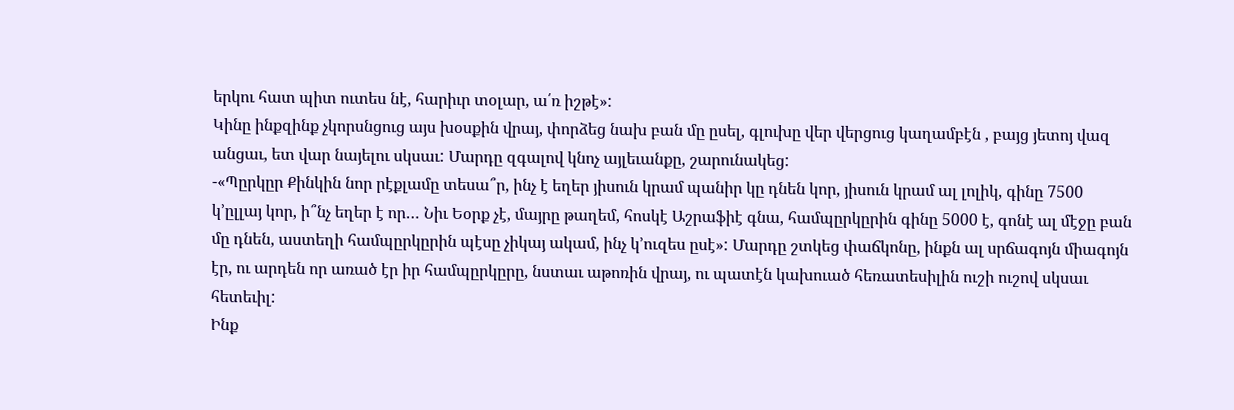երկու հատ պիտ ուտես նէ, հարիւր տօլար, ա՛ռ իշթէ»:
Կինը ինքզինք չկորսնցուց այս խօսքին վրայ, փորձեց նախ բան մը ըսել, գլուխը վեր վերցուց կաղամբէն , բայց յետոյ վազ անցաւ, ետ վար նայելու սկսաւ: Մարդը զգալով կնոչ այլեւանքը, շարունակեց:
-«Պըրկըր Քինկին նոր րէքլամը տեսա՞ր, ինչ է եղեր յիսուն կրամ պանիր կը դնեն կոր, յիսուն կրամ ալ լոլիկ, գինը 7500 կ’ըլլայ կոր, ի՞նչ եղեր է որ… Նիւ Եօրք չէ, մայրը թաղեմ, հոսկէ Աշրաֆիէ գնա, համպըրկըրին գինը 5000 է, գոնէ ալ մէջը բան մը դնեն, աստեղի համպըրկըրին պէսը չիկայ ակամ, ինչ կ’ուզես ըսէ»: Մարդը շտկեց փաճկոնը, ինքն ալ սրճագոյն միագոյն էր, ու արդեն որ առած էր իր համպըրկըրը, նստաւ աթոռին վրայ, ու պատէն կախուած հեռատեսիլին ուշի ուշով սկսաւ հետեւիլ:
Ինք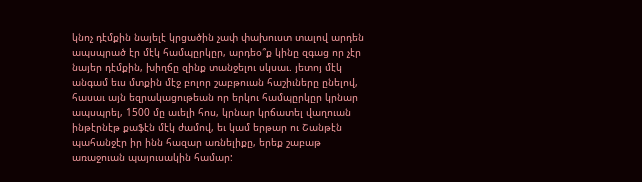կնոչ դէմքին նայելէ կրցածին չափ փախուստ տալով արդեն ապսպրած էր մէկ համպըրկըր, արդեօ՞ք կինը զգաց որ չէր նայեր դէմքին, խիղճը զինք տանջելու սկսաւ. յետոյ մէկ անգամ եւս մտքին մէջ բոլոր շաբթուան հաշիւները ընելով, հասաւ այն եզրակացութեան որ երկու համպըրկըր կրնար ապսպրել, 1500 մը աւելի հոս, կրնար կրճատել վաղուան ինթէրնէթ քաֆէն մէկ ժամով, եւ կամ երթար ու Շանթէն պահանջէր իր ինն հազար առնելիքը, երեք շաբաթ առաջուան պայուսակին համար: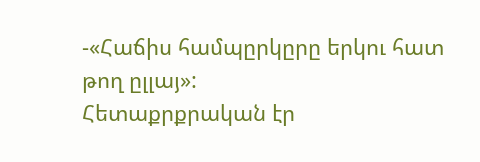-«Հաճիս համպըրկըրը երկու հատ թող ըլլայ»:
Հետաքրքրական էր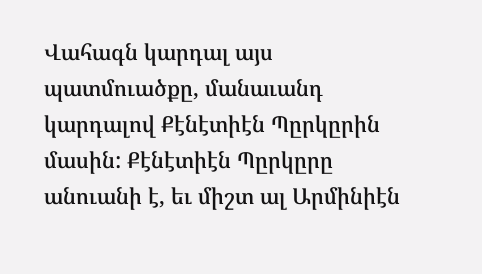Վահագն կարդալ այս պատմուածքը, մանաւանդ կարդալով Քէնէտիէն Պըրկըրին մասին: Քէնէտիէն Պըրկըրը անուանի է, եւ միշտ ալ Արմինիէն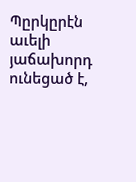Պըրկըրէն աւելի յաճախորդ ունեցած է,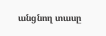անցնող տասը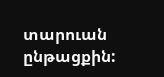տարուան ընթացքին: